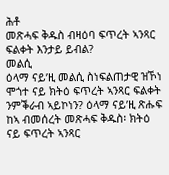ሕቶ
መጽሓፍ ቅዱስ ብዛዕባ ፍጥረት ኣንጻር ፍልቀት እንታይ ይብል?
መልሲ
ዕላማ ናይ’ዚ መልሲ ስነፍልጠታዊ ዝኾነ ሞጎተ ናይ ክትዕ ፍጥረት ኣንጻር ፍልቀት ንምቕራብ ኣይኮነን? ዕላማ ናይ’ዚ ጽሑፍ ከኣ ብመሰረት መጽሓፍ ቅዱስ፡ ክትዕ ናይ ፍጥረት ኣንጻር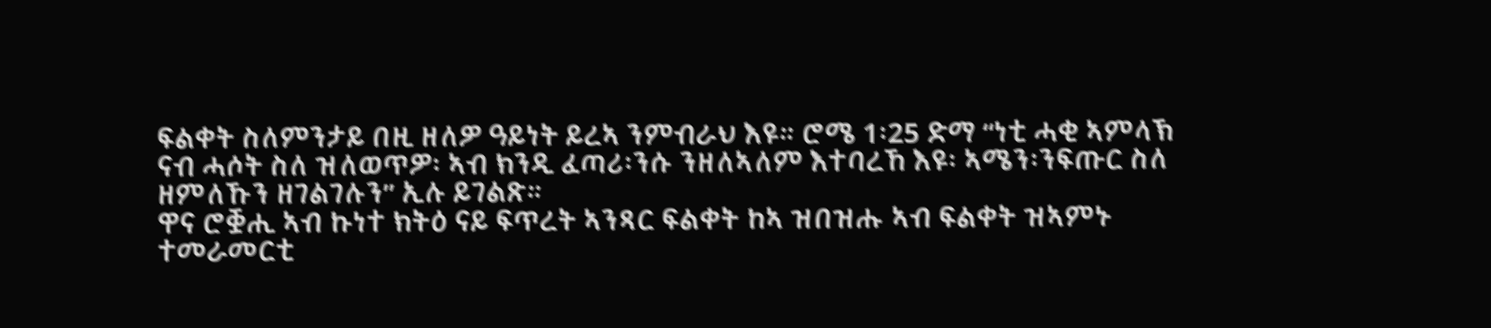ፍልቀት ስለምንታይ በዚ ዘለዎ ዓይነት ይረኣ ንምብራህ እዩ። ሮሜ 1፡25 ድማ “ነቲ ሓቂ ኣምላኽ ናብ ሓሶት ስለ ዝለወጥዎ፡ ኣብ ክንዲ ፈጣሪ፡ንሱ ንዘለኣለም እተባረኸ እዩ፡ ኣሜን፡ንፍጡር ስለ ዘምለኹን ዘገልገሉን” ኢሉ ይገልጽ።
ዋና ሮቛሒ ኣብ ኩነተ ክትዕ ናይ ፍጥረት ኣንጻር ፍልቀት ከኣ ዝበዝሑ ኣብ ፍልቀት ዝኣምኑ ተመራመርቲ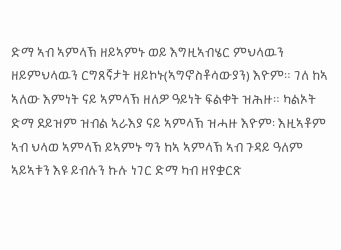ድማ ኣብ ኣምላኽ ዘይኣምኑ ወይ እግዚኣብሄር ምህላዉን ዘይምህላዉን ርግጸኛታት ዘይኮኑ(ኣግኖስቶሳውያን) እዮም። ገለ ከኣ ኣለው እምነት ናይ ኣምላኽ ዘለዎ ዓይነት ፍልቀት ዝሕዙ። ካልኦት ድማ ደይዝም ዝብል ኣራእያ ናይ ኣምላኽ ዝሓዙ እዮም፡ እዚኣቶም ኣብ ህላወ ኣምላኽ ይኣምኑ ግን ከኣ ኣምላኽ ኣብ ጉዳይ ዓለም ኣይኣቱን እዩ ይብሉን ኩሉ ነገር ድማ ካብ ዘየቋርጽ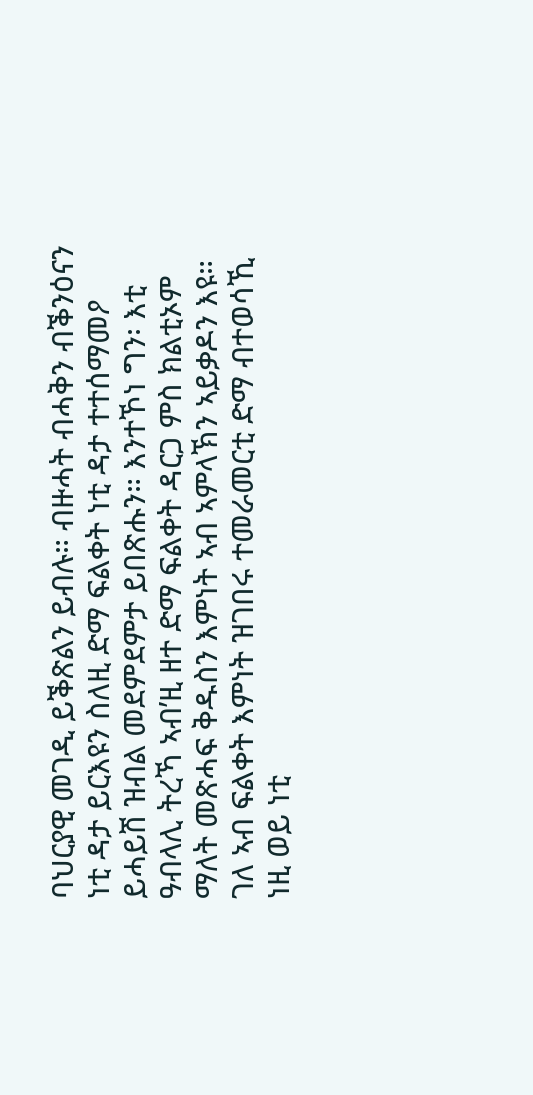ባህርያዊ መገዲ ይቕጽልን ይብሉ። ብዙሓት ብሓቅን ብቕንዕናን ነቲ ዳታ ይርእዩን ስለዚ ድማ ፍልቀት ነቲ ዳታ ተተሰማመዖ ይሓይሽ ዝብል መደምደምታ ይበጽሑን። እንተኾነ ግን፡ እቲ ዓብላሊ ትረኻ ኣብ’ዚ ዘተ ድማ ፍልቀት ዳርጋ ምስ ክልቲኦም ማለት መጽሓፍ ቅዱስን እምነት ኣብ ኣምላኽን ኣይቃዶን እዩ።
ገለ ኣብ ፍልቀት እምነት ዝገበሩ ተመራመርቲ ድማ ብተወሳኺ ነዚ ወይ ነቲ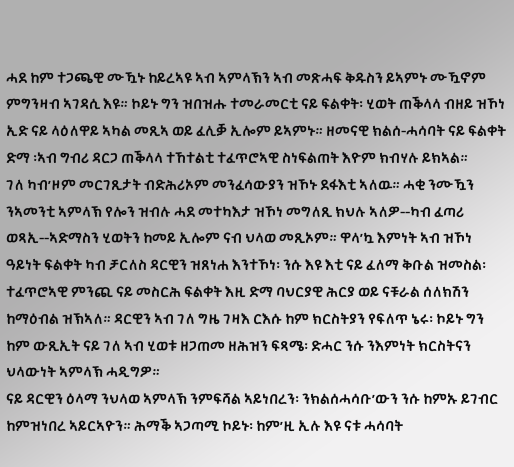ሓደ ከም ተጋጫዊ ሙዃኑ ከይረኣዩ ኣብ ኣምላኽን ኣብ መጽሓፍ ቅዱስን ይኣምኑ ሙዃኖም ምግንዛብ ኣገዳሲ እዩ። ኮይኑ ግን ዝበዝሑ ተመራመርቲ ናይ ፍልቀት፡ ሂወት ጠቕላላ ብዘይ ዝኾነ ኢድ ናይ ላዕለዋይ ኣካል መጺኣ ወይ ፈሊቓ ኢሎም ይኣምኑ። ዘመናዊ ክልሰ-ሓሳባት ናይ ፍልቀት ድማ ፡ኣብ ግብሪ ዳርጋ ጠቕላላ ተኸተልቲ ተፈጥሮኣዊ ስነፍልጠት እዮም ክብሃሉ ይክኣል።
ገለ ካብ’ዞም መርገጺታት ብድሕሪኦም መንፈሳውያን ዝኾኑ ደፋእቲ ኣለዉ። ሓቂ ንሙዃን ንኣመንቲ ኣምላኽ የሎን ዝብሉ ሓደ መተካእታ ዝኾነ መግለጺ ክህሉ ኣለዎ--ካብ ፈጣሪ ወጻኢ--ኣድማስን ሂወትን ከመይ ኢሎም ናብ ህላወ መጺኦም። ዋላ’ኳ እምነት ኣብ ዝኾነ ዓይነት ፍልቀት ካብ ቻርለስ ዳርዊን ዝጸነሐ እንተኾነ፡ ንሱ እዩ እቲ ናይ ፈለማ ቅቡል ዝመስል፡ ተፈጥሮኣዊ ምንጪ ናይ መስርሕ ፍልቀት እዚ ድማ ባህርያዊ ሕርያ ወይ ናቹራል ሰለክሽን ከማዕብል ዝኽኣለ። ዳርዊን ኣብ ገለ ግዜ ገዛእ ርእሱ ከም ክርስትያን የፍለጥ ኔሩ፡ ኮይኑ ግን ከም ውጺኢት ናይ ገለ ኣብ ሂወቱ ዘጋጠመ ዘሕዝን ፍጻሜ፡ ድሓር ንሱ ንእምነት ክርስትናን ህላውነት ኣምላኽ ሓዲግዎ።
ናይ ዳርዊን ዕላማ ንህላወ ኣምላኽ ንምፍሻል ኣይነበረን፡ ንክልሰሓሳቡ’ውን ንሱ ከምኡ ይገብር ከምዝነበረ ኣይርኣዮን። ሕማቕ ኣጋጣሚ ኮይኑ፡ ከም’ዚ ኢሉ እዩ ናቱ ሓሳባት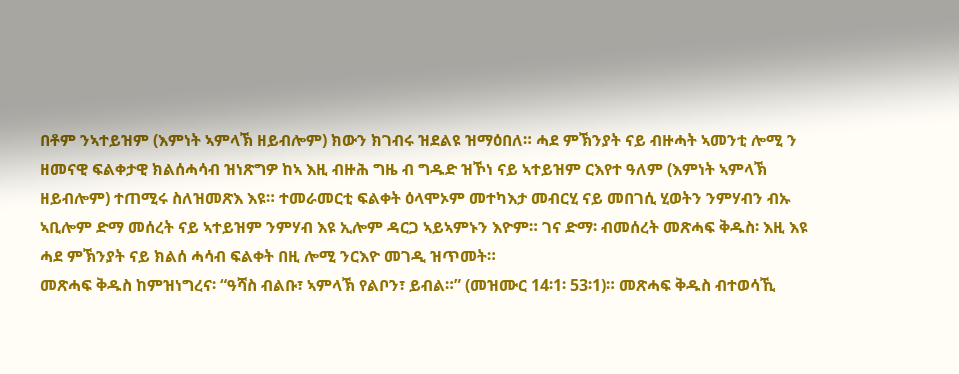በቶም ንኣተይዝም (እምነት ኣምላኽ ዘይብሎም) ክውን ክገብሩ ዝደልዩ ዝማዕበለ። ሓደ ምኽንያት ናይ ብዙሓት ኣመንቲ ሎሚ ን ዘመናዊ ፍልቀታዊ ክልሰሓሳብ ዝነጽግዎ ከኣ እዚ ብዙሕ ግዜ ብ ግዱድ ዝኾነ ናይ ኣተይዝም ርእየተ ዓለም (እምነት ኣምላኽ ዘይብሎም) ተጠሚሩ ስለዝመጽእ እዩ። ተመራመርቲ ፍልቀት ዕላሞኦም መተካእታ መብርሂ ናይ መበገሲ ሂወትን ንምሃብን ብኡ ኣቢሎም ድማ መሰረት ናይ ኣተይዝም ንምሃብ እዩ ኢሎም ዳርጋ ኣይኣምኑን እዮም። ገና ድማ፡ ብመሰረት መጽሓፍ ቅዱስ፡ እዚ እዩ ሓደ ምኽንያት ናይ ክልሰ ሓሳብ ፍልቀት በዚ ሎሚ ንርእዮ መገዲ ዝጥመት።
መጽሓፍ ቅዱስ ከምዝነግረና፡ “ዓሻስ ብልቡ፣ ኣምላኽ የልቦን፣ ይብል።” (መዝሙር 14፡1፡ 53፡1)። መጽሓፍ ቅዱስ ብተወሳኺ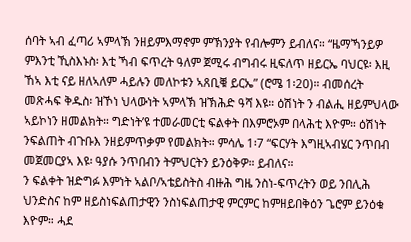ሰባት ኣብ ፈጣሪ ኣምላኽ ንዘይምእማኖም ምኽንያት የብሎምን ይብለና። “ዜማኻንይዎ ምእንቲ ኺስእኑስ፡ እቲ ኻብ ፍጥረት ዓለም ጀሚሩ ብግብሩ ዚፍለጥ ዘይርኤ ባህርዩ፡ እዚ ኸኣ እቲ ናይ ዘለኣለም ሓይሉን መለኮቱን ኣጸቢቑ ይርኤ” (ሮሜ 1፡20)። ብመሰረት መጽሓፍ ቅዱስ፡ ዝኾነ ህላውነት ኣምላኽ ዝኽሕድ ዓሻ እዩ። ዕሽነት ን ብልሒ ዘይምህላው ኣይኮነን ዘመልክት። ግድነት’ዩ ተመራመርቲ ፍልቀት በእምሮኦም በላሕቲ እዮም። ዕሽነት ንፍልጠት ብጉቡእ ንዘይምጥቃም የመልክት። ምሳሌ 1፡7 “ፍርሃት እግዚኣብሄር ንጥበብ መጀመርያኣ እዩ፡ ዓያሱ ንጥበብን ትምህርትን ይንዕቅዎ። ይብለና።
ን ፍልቀት ዝድግፉ እምነት ኣልቦ/ኣቴይስትስ ብዙሕ ግዜ ንስነ-ፍጥረትን ወይ ንበሊሕ ህንድስና ከም ዘይስነፍልጠታዊን ንስነፍልጠታዊ ምርምር ከምዘይበቅዕን ጌሮም ይንዕቁ እዮም። ሓደ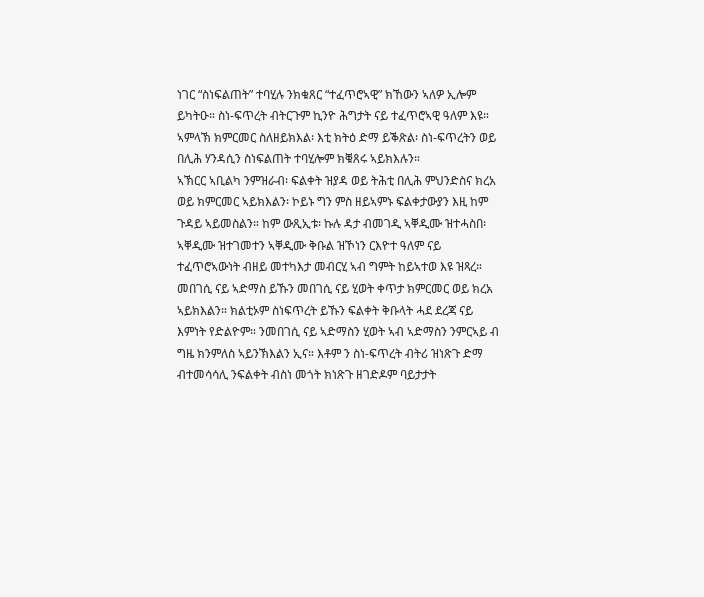ነገር “ስነፍልጠት” ተባሂሉ ንክቁጸር “ተፈጥሮኣዊ” ክኸውን ኣለዎ ኢሎም ይካትዑ። ስነ-ፍጥረት ብትርጉም ኪንዮ ሕግታት ናይ ተፈጥሮኣዊ ዓለም እዩ። ኣምላኽ ክምርመር ስለዘይክእል፡ እቲ ክትዕ ድማ ይቕጽል፡ ስነ-ፍጥረትን ወይ በሊሕ ሃንዳሲን ስነፍልጠት ተባሂሎም ክቑጸሩ ኣይክእሉን።
ኣኽርር ኣቢልካ ንምዝራብ፡ ፍልቀት ዝያዳ ወይ ትሕቲ በሊሕ ምህንድስና ክረአ ወይ ክምርመር ኣይክእልን፡ ኮይኑ ግን ምስ ዘይኣምኑ ፍልቀታውያን እዚ ከም ጉዳይ ኣይመስልን። ከም ውጺኢቱ፡ ኩሉ ዳታ ብመገዲ ኣቐዲሙ ዝተሓስበ፡ ኣቐዲሙ ዝተገመተን ኣቐዲሙ ቅቡል ዝኾነን ርእዮተ ዓለም ናይ ተፈጥሮኣውነት ብዘይ መተካእታ መብርሂ ኣብ ግምት ከይኣተወ እዩ ዝጻረ።
መበገሲ ናይ ኣድማስ ይኹን መበገሲ ናይ ሂወት ቀጥታ ክምርመር ወይ ክረአ ኣይክእልን። ክልቲኦም ስነፍጥረት ይኹን ፍልቀት ቅቡላት ሓደ ደረጃ ናይ እምነት የድልዮም። ንመበገሲ ናይ ኣድማስን ሂወት ኣብ ኣድማስን ንምርኣይ ብ ግዜ ክንምለስ ኣይንኽእልን ኢና። እቶም ን ስነ-ፍጥረት ብትሪ ዝነጽጉ ድማ ብተመሳሳሊ ንፍልቀት ብስነ መጎት ክነጽጉ ዘገድዶም ባይታታት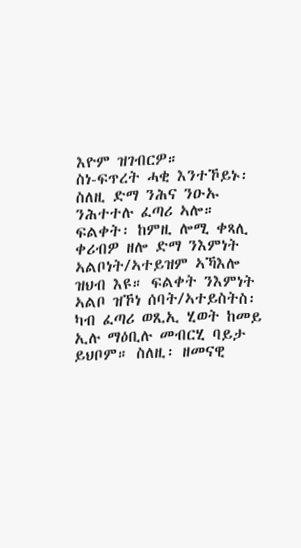እዮም ዝገብርዎ።
ስነ-ፍጥረት ሓቂ እንተኾይኑ፡ ስለዚ ድማ ንሕና ንዑኡ ንሕተተሉ ፈጣሪ ኣሎ። ፍልቀት፡ ከምዚ ሎሚ ቀጻሊ ቀሪብዎ ዘሎ ድማ ንእምነት ኣልቦነት/ኣተይዝም ኣኻእሎ ዝህብ እዩ። ፍልቀት ንእምነት ኣልቦ ዝኾነ ሰባት/ኣተይስትስ፡ ካብ ፈጣሪ ወጺኢ ሂወት ከመይ ኢሉ ማዕቢሉ መብርሂ ባይታ ይህቦም። ስለዚ፡ ዘመናዊ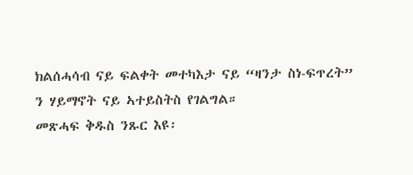ክልሰሓሳብ ናይ ፍልቀት መተካእታ ናይ “ዛንታ ስነ-ፍጥረት” ን ሃይማኖት ናይ ኣተይስትስ የገልግል።
መጽሓፍ ቅዱስ ንጹር እዩ፡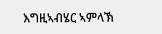እግዚኣብሄር ኣምላኽ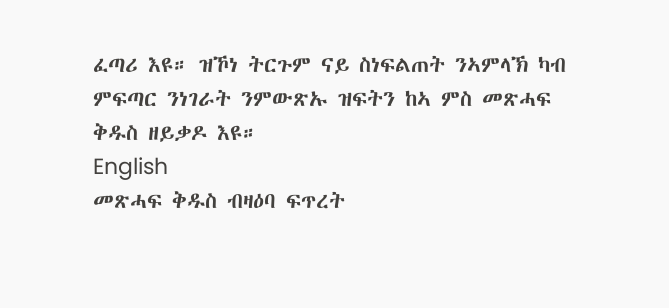ፈጣሪ እዩ። ዝኾነ ትርጉም ናይ ስነፍልጠት ንኣምላኽ ካብ ምፍጣር ንነገራት ንምውጽኡ ዝፍትን ከኣ ምስ መጽሓፍ ቅዱስ ዘይቃዶ እዩ።
English
መጽሓፍ ቅዱስ ብዛዕባ ፍጥረት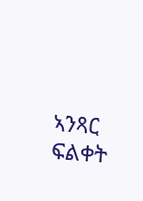ኣንጻር ፍልቀት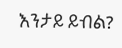እንታይ ይብል?